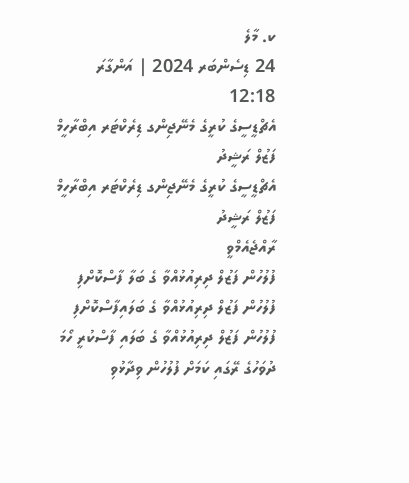ކ. މާލެ
24 ޑިސެންބަރ 2024 | އަންގާރަ 12:18
އެޗްޑީސީގެ ކުރީގެ މެނޭޖިންގ ޑިރެކްޓަރ އިބްރާހީމް ފަޒުލް ރަޝީދު
އެޗްޑީސީގެ ކުރީގެ މެނޭޖިންގ ޑިރެކްޓަރ އިބްރާހީމް ފަޒުލް ރަޝީދު
ރާއްޖެއެމްވީ
ފުލުހުން ފަޒުލް ދިރިއުޅުއްވާ ގެ ބަލާ ފާސްކޮށްފި
ފުލުހުން ފަޒުލް ދިރިއުޅުއްވާ ގެ ބަލައިފާސްކޮށްފި
ފުލުހުން ފަޒުލް ދިރިއުޅުއްވާ ގެ ބަލައި ފާސްކުރީ ހޯމަ ދުވަހުގެ ރޭގައި ކަމަށް ފުލުހުން ވިދާޅުވި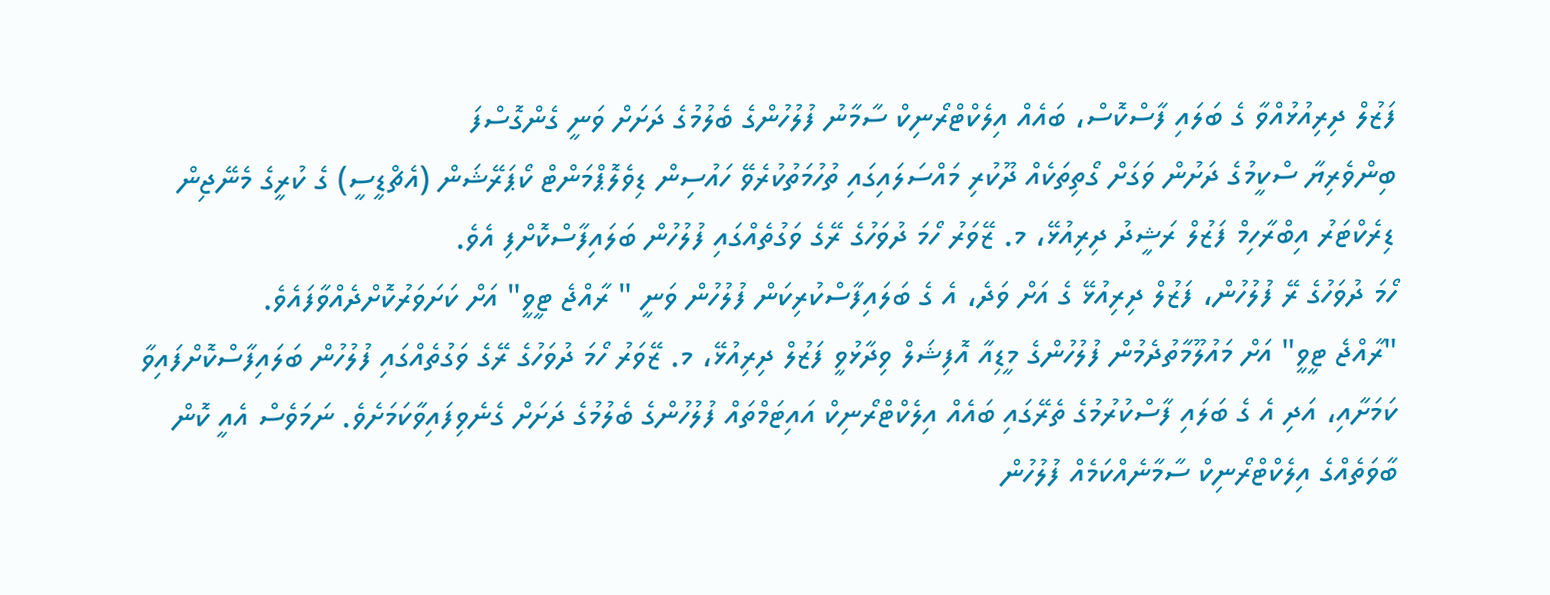ފަޒުލް ދިރިއުޅުއްވާ ގެ ބަލައި ފާސްކޮސް، ބައެއް އިލެކްޓްރޯނިކް ސާމާނު ފުލުހުންގެ ބެލުމުގެ ދަށަށް ވަނީ ގެންގޮސްފަ
ބިންވެރިޔާ ސްކީމުގެ ދަށުން ވަގަށް ގޯތިތަކެއް ދޫކުރި މައްސަލައިގައި ތުހުމަތުކުރެވޭ ހައުސިން ޑިވެލޮޕްމަންޓް ކޯޕަރޭޝަން (އެޗްޑީސީ) ގެ ކުރީގެ މެނޭޖިން ޑިރެކްޓަރު އިބްރާހިމް ފަޒުލް ރަޝީދު ދިރިއުޅޭ، މ. ޒޭވަރު ހޯމަ ދުވަހުގެ ރޭގެ ވަގުތެއްގައި ފުލުހުން ބަލައިފާސްކޮށްފި އެވެ.
ހޯމަ ދުވަހުގެ ރޭ ފުލުހުން، ފަޒުލް ދިރިއުޅޭ ގެ އަށް ވަދެ، އެ ގެ ބަލައިފާސްކުރިކަން ފުލުހުން ވަނީ " ރާއްޖެ ޓީވީ" އަށް ކަށަވަރުކޮށްދެއްވާފައެވެ.
"ރާއްޖެ ޓީވީ" އަށް މައުލޫމާތުދެމުން ފުލުހުންގެ މީޑިއާ އޮފިޝަލް ވިދާޅުވީ ފަޒުލް ދިރިއުޅޭ، މ. ޒޭވަރު ހޯމަ ދުވަހުގެ ރޭގެ ވަގުތެއްގައި ފުލުހުން ބަލައިފާސްކޮށްފައިވާ ކަމަށާއި، އަދި އެ ގެ ބަލައި ފާސްކުރުމުގެ ތެރޭގައި ބައެއް އިލެކްޓްރޯނިކް އައިޓަމްތައް ފުލުހުންގެ ބެލުމުގެ ދަށަށް ގެނެވިފައިވާކަމަށެވެ. ނަމަވެސް އެއީ ކޮން ބާވަތެއްގެ އިލެކްޓްރޯނިކް ސާމާނެއްކަމެއް ފުލުހުން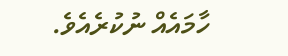ހާމައެއް ނުކުރެއެވެ.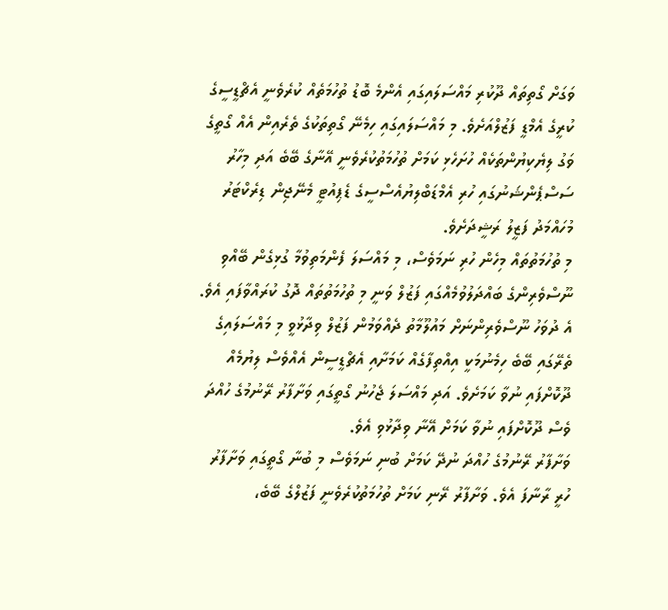ވަގަށް ގޯތިތައް ދޫކުރި މައްސަލައިގައި އެންމެ ބޮޑު ތުހުމަތެއް ކުރެވެނީ އެޗްޑީސީގެ ކުރީގެ އެމްޑީ ފަޒުލްއަށެވެ. މި މައްސަލައިގައި ހިމެނޭ ގޯތިތަކުގެ ތެރެއިން އެއް ގޯތީގެ ވަގު ލިޔެކިޔުންތަކެއް ހުށަހެޅި ކަމަށް ތުހުމަތުކުރެވެނީ އޭނާގެ ބޭބެ އަދި މިހާރު ސަސްޕެންޝަނުގައި ހުރި އެމްޑަބްލިޔުއެސްސީގެ ޑެޕިއުޓީ މެނޭޖިން ޑިރެކްޓަރު މުހައްމަދު ފަޒީލު ރަޝީދަށެވެ.
މި ތުހުމަތުތައް މިހެން ހުރި ނަމަވެސް، މި މައްސަލަ ފެންމަތިވުމާ ގުޅިގެން ބޭއްވި ނޫސްވެރިންގެ ބައްދަލުވުމެއްގައި ފަޒުލް ވަނީ މި ތުހުމަތުތައް ދޮގު ކުރައްވާފައި އެވެ. އެ ދުވަހު ނޫސްވެރިންނަށް މައުލޫމާތު ދެއްވަމުން ފަޒުލް ވިދާޅުވީ މި މައްސަލައިގެ ތެރޭގައި ބޭބެ ހިމެނުމަކީ އިއްތިފާގެއް ކަމަށާއި އެޗްޑީސީން އެއްވެސް ލިޔުމެއް ދޫކޮށްފައި ނުވާ ކަމަށެވެ. އަދި މައްސަލަ ޖެހުނު ގޯތީގައި ވަށާފާރު ރޭނުމުގެ ހުއްދަ ވެސް ދޫކޮށްފައި ނުވާ ކަމަށް އޭނާ ވިދާޅުވި އެވެ.
ވަށާފާރު ރޭނުމުގެ ހުއްދަ ނުދޭ ކަމަށް ބުނި ނަމަވެސް މި ބުނާ ގޯތީގައި ވަށާފާރު ހުރީ ރާނާފަ އެވެ. ވަށާފާރު ރޭނި ކަމަށް ތުހުމަތުކުރެވެނީ ފަޒުލްގެ ބޭބެ،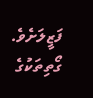ފަޒީލަށެވެ.
ގޯތިތަކުގެ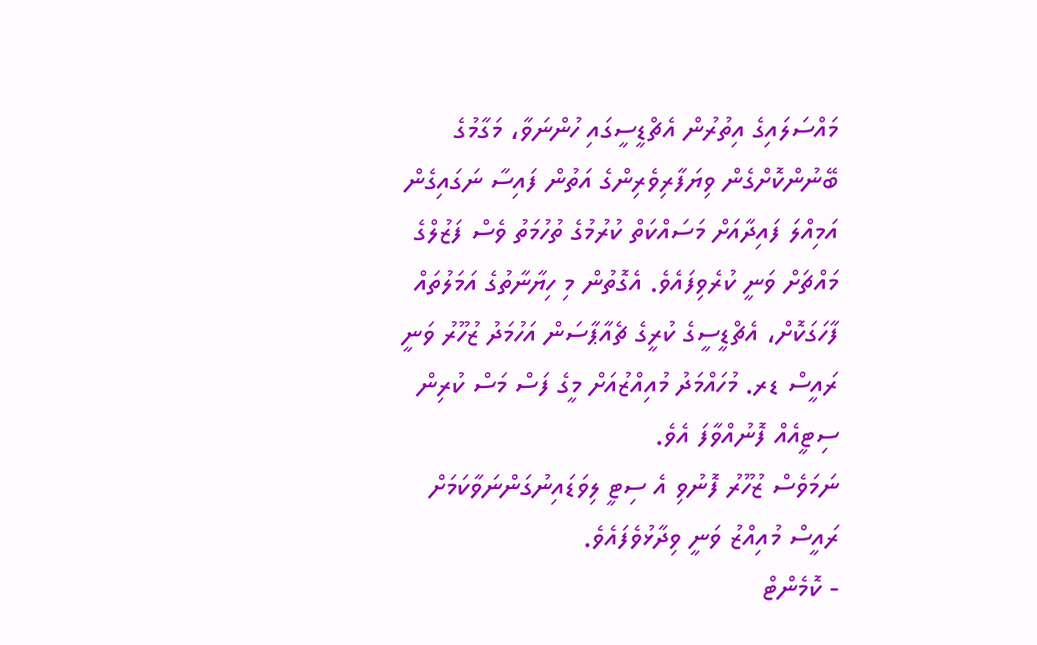މައްސަލައިގެ އިތުރުން އެޗްޑީސީގައި ހުންނަވާ، މަގާމުގެ ބޭނުންކޮށްގެން ވިޔަފާރިވެރިންގެ އަތުން ފައިސާ ނަގައިގެން އަމިއްލަ ފައިދާއަށް މަސައްކަތް ކުރުމުގެ ތުހުމަތު ވެސް ފަޒުލްގެ މައްޗަށް ވަނީ ކުރެވިފައެވެ. އެގޮތުން މި ހިޔާނާތުގެ އަމަލުތައް ފާހަގަކޮށް، އެޗްޑީސީގެ ކުރީގެ ޗެއާޕާސަން އަހުމަދު ޒުހޫރު ވަނީ ރައީސް ޑރ. މުހައްމަދު މުއިއްޒުއަށް މީގެ ފަސް މަސް ކުރިން ސިޓީއެއް ފޮނުއްވާފަ އެވެ.
ނަމަވެސް ޒުހޫރު ފޮނުވި އެ ސިޓީ ލިވަޑައިނުގަންނަވާކަމަށް ރައީސް މުއިއްޒު ވަނީ ވިދާޅުވެފައެވެ.
- ކޮމެންޓް